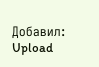Добавил:
Upload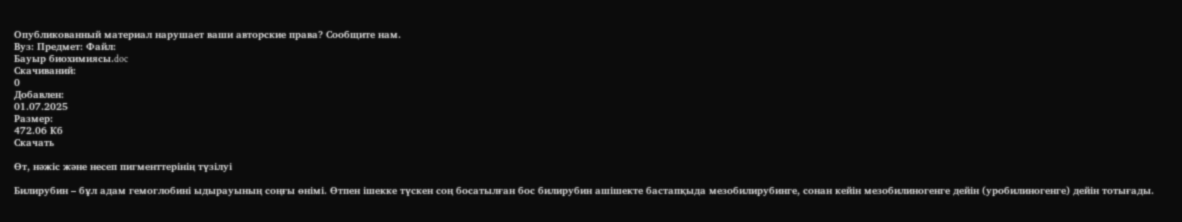Опубликованный материал нарушает ваши авторские права? Сообщите нам.
Вуз: Предмет: Файл:
Бауыр биохимиясы.doc
Скачиваний:
0
Добавлен:
01.07.2025
Размер:
472.06 Кб
Скачать

Өт, нәжіс және несеп пигменттерінің түзілуі

Билирубин – бұл адам гемоглобині ыдырауының соңғы өнімі. Өтпен ішекке түскен соң босатылған бос билирубин ашішекте бастапқыда мезобилирубинге, сонан кейін мезобилиногенге дейін (уробилиногенге) дейін тотығады.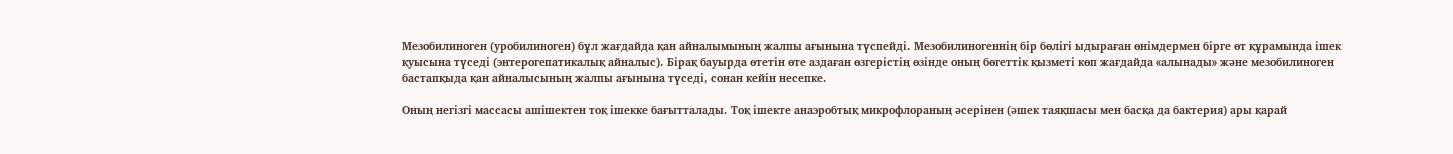Мезобилиноген (уробилиноген) бұл жағдайда қан айналымының жалпы ағынына түспейді. Мезобилиногеннің бір бөлігі ыдыраған өнімдермен бірге өт құрамында ішек қуысына түседі (энтерогепатикалық айналыс). Бірақ бауырда өтетін өте аздаған өзгерістің өзінде оның бөгеттік қызметі көп жағдайда «алынады» және мезобилиноген бастапқыда қан айналысының жалпы ағынына түседі, сонан кейін несепке.

Оның негізгі массасы ашішектен тоқ ішекке бағытталады. Тоқ ішекте анаэробтық микрофлораның әсерінен (әшек таяқшасы мен басқа да бактерия) ары қарай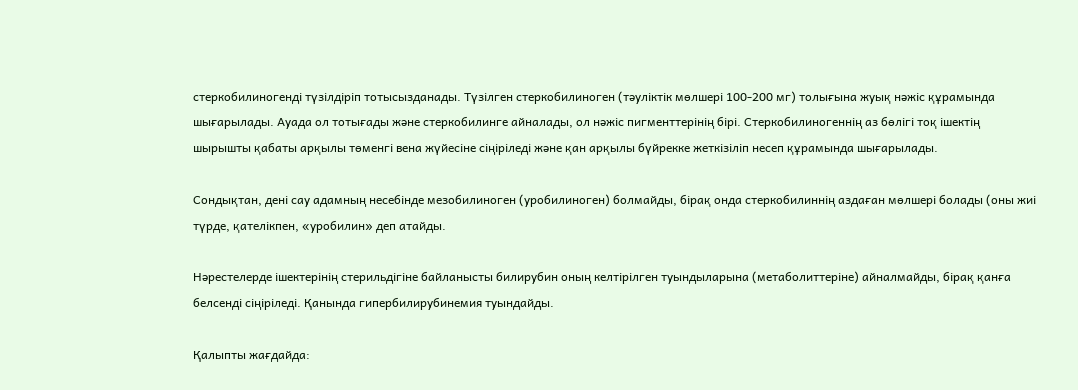стеркобилиногенді түзілдіріп тотысызданады. Түзілген стеркобилиноген (тәуліктік мөлшері 100-200 мг) толығына жуық нәжіс құрамында шығарылады. Ауада ол тотығады және стеркобилинге айналады, ол нәжіс пигменттерінің бірі. Стеркобилиногеннің аз бөлігі тоқ ішектің шырышты қабаты арқылы төменгі вена жүйесіне сіңіріледі және қан арқылы бүйрекке жеткізіліп несеп құрамында шығарылады.

Сондықтан, дені сау адамның несебінде мезобилиноген (уробилиноген) болмайды, бірақ онда стеркобилиннің аздаған мөлшері болады (оны жиі түрде, қателікпен, «уробилин» деп атайды.

Нәрестелерде ішектерінің стерильдігіне байланысты билирубин оның келтірілген туындыларына (метаболиттеріне) айналмайды, бірақ қанға белсенді сіңіріледі. Қанында гипербилирубинемия туындайды.

Қалыпты жағдайда: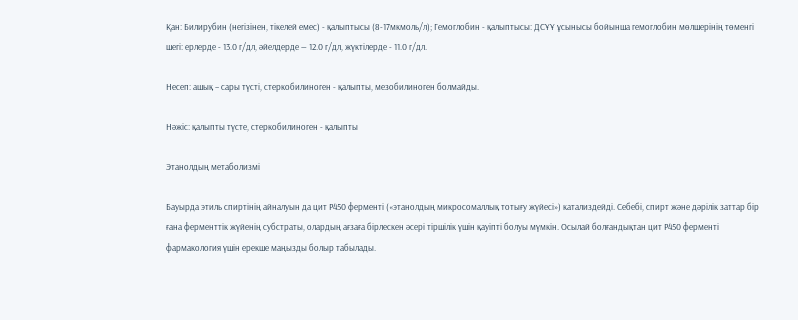Қан: Билирубин (негізінен, тікелей емес) - қалыптысы (8-17мкмоль/л); Гемоглобин - қалыптысы: ДСҰҰ ұсынысы бойынша гемоглобин мөлшерінің төменгі шегі: ерлерде - 13.0 г/дл, әйелдерде — 12.0 г/дл, жүктілерде - 11.0 г/дл.

Несеп: ашық – сары түсті, стеркобилиноген - қалыпты, мезобилиноген болмайды.

Нәжіс: қалыпты түсте, стеркобилиноген - қалыпты

Этанолдың метаболизмі

Бауырда этиль спиртінің айналуын да цит Р450 ферменті («этанолдың микросомаллық тотығу жүйесі») катализдейді. Себебі, спирт және дәрілік заттар бір ғана ферменттік жүйенің субстраты, олардың ағзаға бірлескен әсері тіршілік үшін қауіпті болуы мүмкін. Осылай болғандықтан цит Р450 ферменті фармакология үшін ерекше маңызды болыр табылады.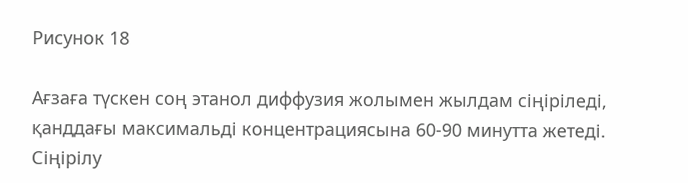Рисунок 18

Ағзаға түскен соң этанол диффузия жолымен жылдам сіңіріледі, қанддағы максимальді концентрациясына 60-90 минутта жетеді. Сіңірілу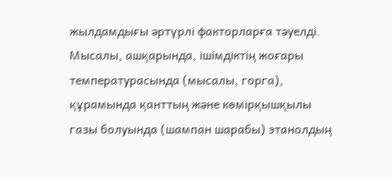жылдамдығы әртүрлі факторларға тәуелді. Мысалы, ашқарында, ішімдіктің жоғары температурасында (мысалы, горга), құрамында қанттың және көмірқышқылы газы болуында (шампан шарабы) этанолдың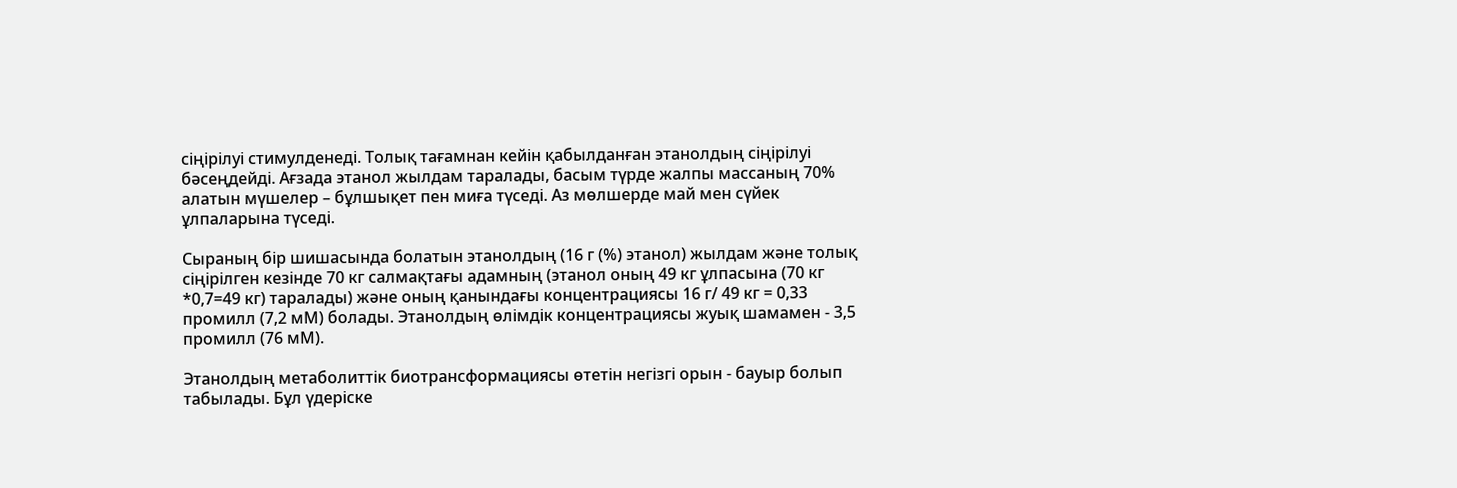сіңірілуі стимулденеді. Толық тағамнан кейін қабылданған этанолдың сіңірілуі бәсеңдейді. Ағзада этанол жылдам таралады, басым түрде жалпы массаның 70% алатын мүшелер – бұлшықет пен миға түседі. Аз мөлшерде май мен сүйек ұлпаларына түседі.

Сыраның бір шишасында болатын этанолдың (16 г (%) этанол) жылдам және толық сіңірілген кезінде 70 кг салмақтағы адамның (этанол оның 49 кг ұлпасына (70 кг *0,7=49 кг) таралады) және оның қанындағы концентрациясы 16 г/ 49 кг = 0,33 промилл (7,2 мМ) болады. Этанолдың өлімдік концентрациясы жуық шамамен - 3,5 промилл (76 мМ).

Этанолдың метаболиттік биотрансформациясы өтетін негізгі орын - бауыр болып табылады. Бұл үдеріске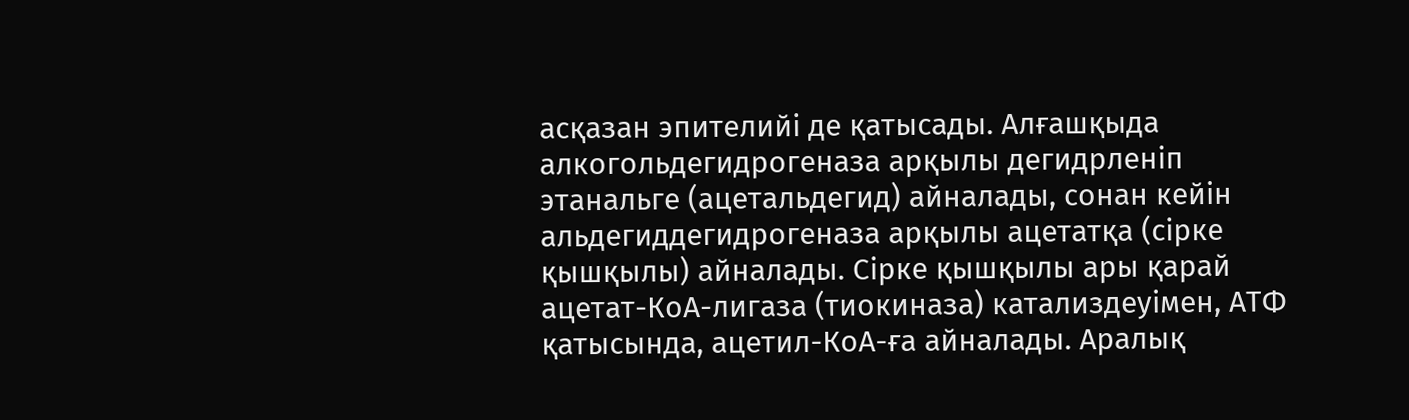асқазан эпителийі де қатысады. Алғашқыда алкогольдегидрогеназа арқылы дегидрленіп этанальге (ацетальдегид) айналады, сонан кейін альдегиддегидрогеназа арқылы ацетатқа (сірке қышқылы) айналады. Сірке қышқылы ары қарай ацетат-КоА-лигаза (тиокиназа) катализдеуімен, АТФ қатысында, ацетил-КоА-ға айналады. Аралық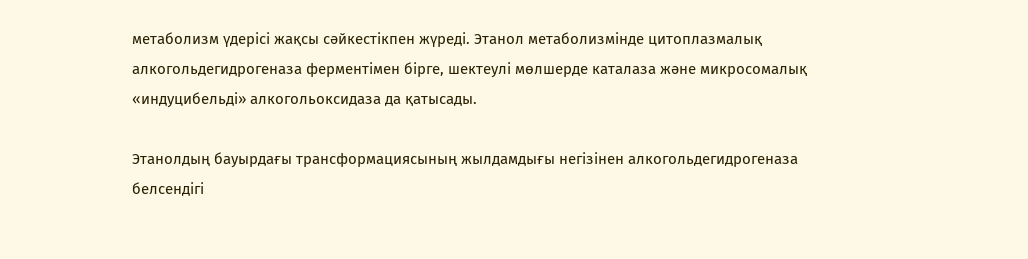метаболизм үдерісі жақсы сәйкестікпен жүреді. Этанол метаболизмінде цитоплазмалық алкогольдегидрогеназа ферментімен бірге, шектеулі мөлшерде каталаза және микросомалық «индуцибельді» алкогольоксидаза да қатысады.

Этанолдың бауырдағы трансформациясының жылдамдығы негізінен алкогольдегидрогеназа белсендігі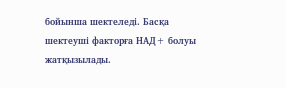бойынша шектеледі. Басқа шектеуші факторға НАД+ болуы жатқызылады.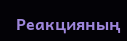Реакцияның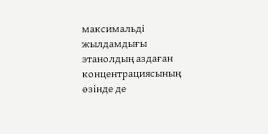максимальді жылдамдығы этанолдың аздаған концентрациясының өзінде де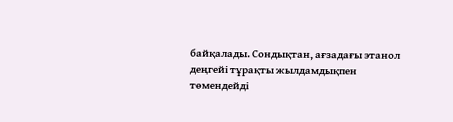байқалады. Сондықтан, ағзадағы этанол деңгейі тұрақты жылдамдықпен төмендейді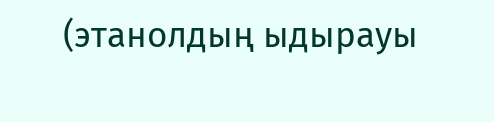(этанолдың ыдырауы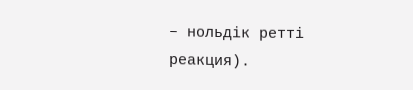– нольдік ретті реакция).